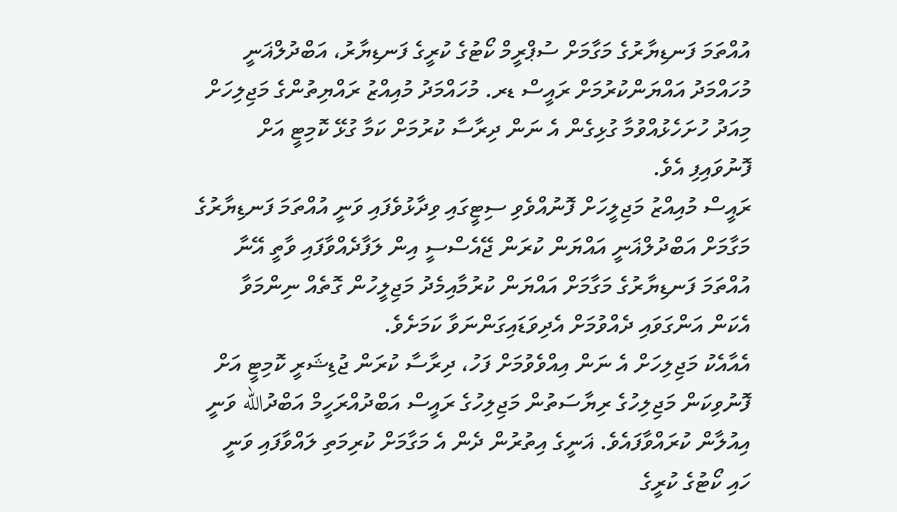އުއްތަމަ ފަނޑިޔާރުގެ މަގާމަށް ސުޕްރީމް ކޯޓުގެ ކުރީގެ ފަނޑިޔާރު، އަބްދުލްޣަނީ މުހައްމަދު އައްޔަންކުރުމަށް ރައީސް ޑރ. މުހައްމަދު މުއިއްޒު ރައްޔިތުންގެ މަޖިލިހަށް މިއަދު ހުށަހެޅުއްވުމާ ގުޅިގެން އެ ނަން ދިރާސާ ކުރުމަށް ކަމާ ގުޅޭ ކޮމިޓީ އަށް ފޮނުވައިފި އެވެ.
ރައީސް މުއިއްޒު މަޖިލީހަށް ފޮނުއްވެވި ސިޓީގައި ވިދާޅުވެފައި ވަނީ އުއްތަމަ ފަނޑިޔާރުގެ މަގާމަށް އަބްދުލްޣަނީ އައްޔަން ކުރަން ޖޭއެސްސީ އިން ލަފާދެއްވާފައި ވާތީ އޭނާ އުއްތަމަ ފަނޑިޔާރުގެ މަގާމަށް އައްޔަން ކުރުމާއިމެދު މަޖިލީހުން ގޮތެއް ނިންމަވާ އެކަން އަންގަވައި ދެއްވުމަށް އެދިވަޑައިގަންނަވާ ކަމަށެވެ.
އެއާއެކު މަޖިލިހަށް އެ ނަން އިއްވެވުމަށް ފަހު، ދިރާސާ ކުރަން ޖުޑިޝަރީ ކޮމިޓީ އަށް ފޮނުވިކަން މަޖިލިހުގެ ރިޔާސަތުން މަޖިލިހުގެ ރައީސް އަބްދުއްރަހީމް އަބްދުالله ވަނީ އިއުލާން ކުރައްވާފައެވެ. ޣަނީގެ އިތުރުން ދެން އެ މަގާމަށް ކުރިމަތި ލައްވާފައި ވަނީ ހައި ކޯޓުގެ ކުރީގެ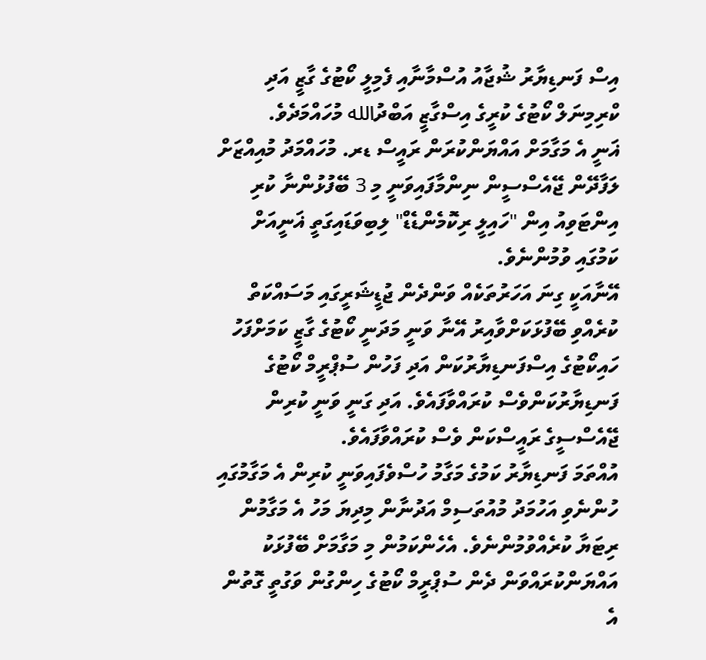އިސް ފަނޑިޔާރު ޝުޖާއު އުސްމާނާއި ފެމިލީ ކޯޓުގެ ގާޒީ އަދި ކްރިމިނަލް ކޯޓުގެ ކުރީގެ އިސްގާޒީ އަބްދުالله މުހައްމަދެވެ.
ޣަނީ އެ މަގާމަށް އައްޔަންކުރަން ރައީސް ޑރ. މުހައްމަދު މުއިއްޒަށް ލަފާދޭން ޖޭއެސްސީން ނިންމާފައިވަނީ މި 3 ބޭފުޅުންނާ ކުރި އިންޓަވިއު އިން "ހައިލީ ރިކޮމެންޑެޑް" ލިބިވަޑައިގަތީ ޣަނީއަށް ކަމުގައި ވުމުންނެވެ.
އޭނާއަކީ ގިނަ އަހަރުތަކެއް ވަންދެން ޖުޑީޝަރީގައި މަސައްކަތް ކުރެއްވި ބޭފުޅަކަށްވާއިރު އޭނާ ވަނީ މަދަނީ ކޯޓުގެ ގާޒީ ކަމަށްފަހު ހައިކޯޓުގެ އިސްފަނޑިޔާރުކަން އަދި ފަހުން ސުޕްރީމް ކޯޓުގެ ފަނޑިޔާރުކަންވެސް ކުރައްވާފައެވެ. އަދި ގަނީ ވަނީ ކުރިން ޖޭއެސްސީގެ ރައީސްކަން ވެސް ކުރައްވާފައެވެ.
އުއްތަމަ ފަނޑިޔާރު ކަމުގެ މަގާމު ހުސްވެފައިވަނީ ކުރިން އެ މަގާމުގައި ހުންނެވި އަހުމަދު މުއުތަސިމް އަދުނާން މިދިޔަ މަހު އެ މަގާމުން ރިޓަޔާ ކުރެއްވުމުންނެވެ. އެހެންކަމުން މި މަގާމަށް ބޭފުޅަކު އައްޔަންކުރައްވަން ދެން ސުޕްރީމް ކޯޓުގެ ހިންގުން ވަގުތީ ގޮތުން އެ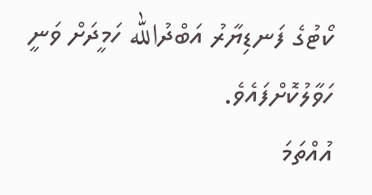ކޯޓުގެ ފަނޑިޔާރު އަބްދުالله ހަމީދަށް ވަނީ ހަވާލުކޮށްފައެވެ.
އުއްތަމަ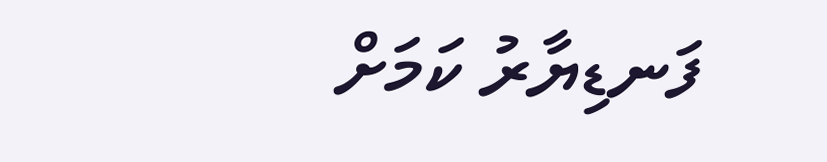ފަނޑިޔާރު ކަމަށް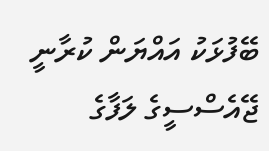ބޭފުޅަކު އައްޔަން ކުރާނީ ޖޭއެސްސީގެ ލަފާގެ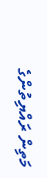މަތިން ރައްޔިތުންގެ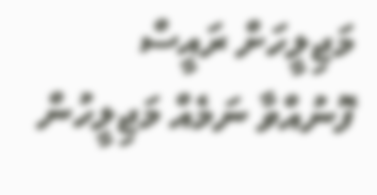މަޖިލީހަށް ރައީސް ފޮނުއްވާ ނަމެއް މަޖިލީހުން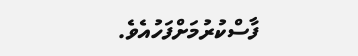ފާސްކުރުމަށްފަހުއެވެ.